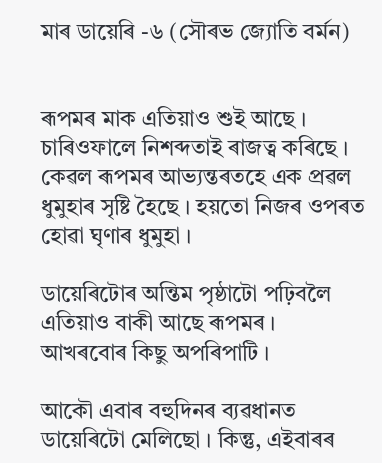মাৰ ডায়েৰি -৬ (সৌৰভ জ্যোতি বৰ্মন)


ৰূপমৰ মাক এতিয়াও শুই আছে । চাৰিওফালে নিশব্দতাই ৰাজত্ব কৰিছে । কেৱল ৰূপমৰ আভ্যন্তৰতহে এক প্ৰৱল ধুমুহাৰ সৃষ্টি হৈছে । হয়তো নিজৰ ওপৰত হোৱা ঘৃণাৰ ধুমুহা ।

ডায়েৰিটোৰ অন্তিম পৃষ্ঠাটো পঢ়িবলৈ এতিয়াও বাকী আছে ৰূপমৰ । আখৰবোৰ কিছু অপৰিপাটি ।

আকৌ এবাৰ বহুদিনৰ ব্যৱধানত ডায়েৰিটো মেলিছো । কিন্তু, এইবাৰৰ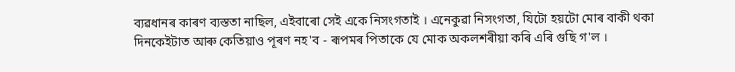ব্যৱধানৰ কাৰণ ব্যস্ততা নাছিল, এইবাৰো সেই একে নিসংগতাই । এনেকুৱা নিসংগতা, যিটো হয়টো মোৰ বাকী থকা দিনকেইটাত আৰু কেতিয়াও পূৰণ নহ'ব - ৰূপমৰ পিতাকে যে মোক অকলশৰীয়া কৰি এৰি গুছি গ'ল ।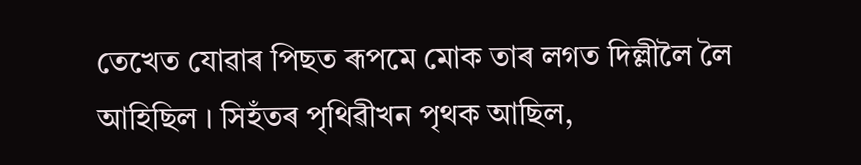তেখেত যোৱাৰ পিছত ৰূপমে মোক তাৰ লগত দিল্লীলৈ লৈ আহিছিল । সিহঁতৰ পৃথিৱীখন পৃথক আছিল,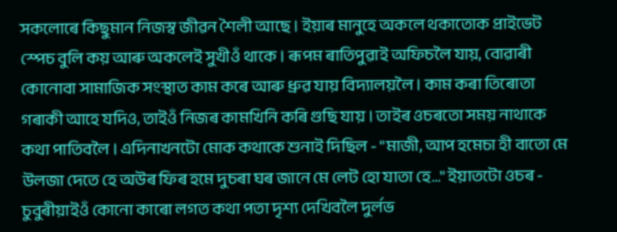সকলোৰে কিছুমান নিজস্ব জীৱন শৈলী আছে । ইয়াৰ মানুহে অকলে থকাতোক প্ৰাইভেট স্পেচ বুলি কয় আৰু অকলেই সুখীওঁ থাকে । ৰূপম ৰাতিপুৱাই অফিচলৈ যায়, বোৱাৰী কোনোবা সামাজিক সংস্থাত কাম কৰে আৰু ধ্ৰুৱ যায় বিদ্যালয়লৈ । কাম কৰা তিৰোতা গৰাকী আহে যদিও, তাইওঁ নিজৰ কামখিনি কৰি গুছি যায় । তাইৰ ওচৰতো সময় নাথাকে কথা পাতিবলৈ । এদিনাখনটো মোক কথাকে শুনাই দিছিল - "মাজী, আপ হমেচা হী বাতো মে উলজা দেতে হে অউৰ ফিৰ হমে দুচৰা ঘৰ জানে মে লেট হো যাতা হে..." ইয়াতটো ওচৰ - চুবুৰীয়াইওঁ কোনো কাৰো লগত কথা পতা দৃশ্য দেখিবলৈ দুৰ্লভ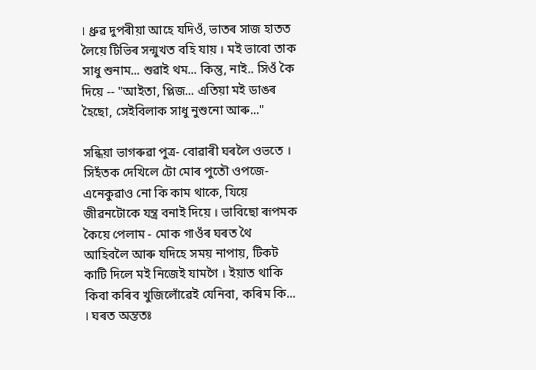। ধ্ৰুৱ দুপৰীয়া আহে যদিওঁ, ভাতৰ সাজ হাতত লৈয়ে টিভিৰ সন্মুখত বহি যায় । মই ভাবো তাক সাধু শুনাম... শুৱাই থম... কিন্তু, নাই.. সিওঁ কৈ দিয়ে -- "আইতা, প্লিজ... এতিয়া মই ডাঙৰ হৈছো, সেইবিলাক সাধু নুশুনো আৰু..."

সন্ধিয়া ভাগৰুৱা পুত্ৰ- বোৱাৰী ঘৰলৈ ওভতে । সিহঁতক দেখিলে টো মোৰ পুতৌ ওপজে- এনেকুৱাও নো কি কাম থাকে, যিয়ে জীৱনটোকে যন্ত্ৰ বনাই দিয়ে । ভাবিছো ৰূপমক কৈয়ে পেলাম - মোক গাওঁৰ ঘৰত থৈ আহিবলৈ আৰু যদিহে সময় নাপায়, টিকট কাটি দিলে মই নিজেই যামগৈ । ইয়াত থাকি কিবা কৰিব খুজিলোঁৱেই যেনিবা, কৰিম কি... । ঘৰত অন্ততঃ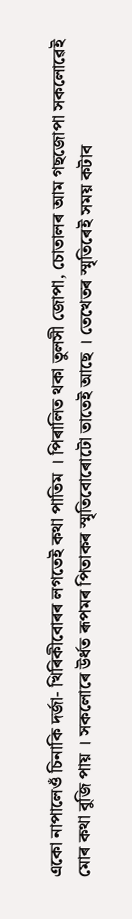একো নাপালেওঁ চিনাকি দৰ্জা- খিৰিকীবোৰৰ লগতেই কথা পাতিম । পিৰালিত থকা তুলসী জোপা, চোতালৰ আম গছজোপা সকলোৱেই মোৰ কথা বুজি পায় । সকলোৰে উৰ্ধত ৰূপমৰ পিতাকৰ স্মৃতিবোৰোটো তাতেই আছে । তেখেতৰ স্মৃতিৰেই সময় কটাব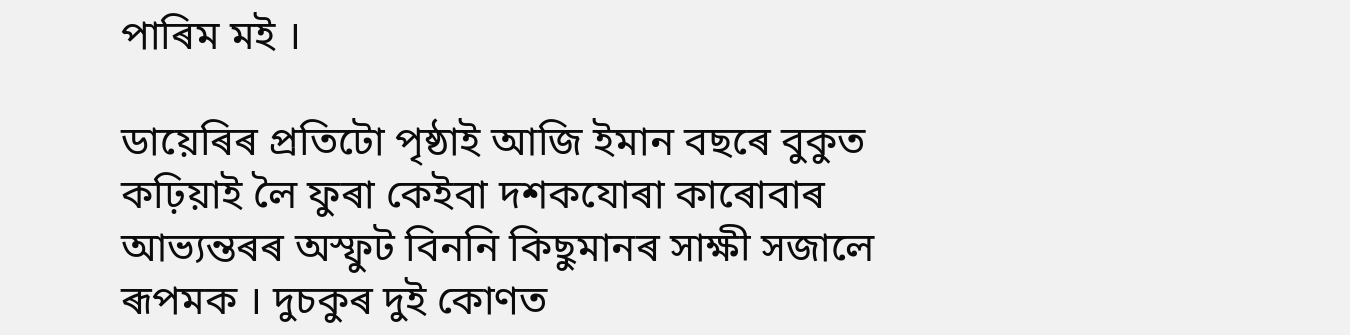পাৰিম মই ।

ডায়েৰিৰ প্ৰতিটো পৃষ্ঠাই আজি ইমান বছৰে বুকুত কঢ়িয়াই লৈ ফুৰা কেইবা দশকযোৰা কাৰোবাৰ আভ্যন্তৰৰ অস্ফুট বিননি কিছুমানৰ সাক্ষী সজালে ৰূপমক । দুচকুৰ দুই কোণত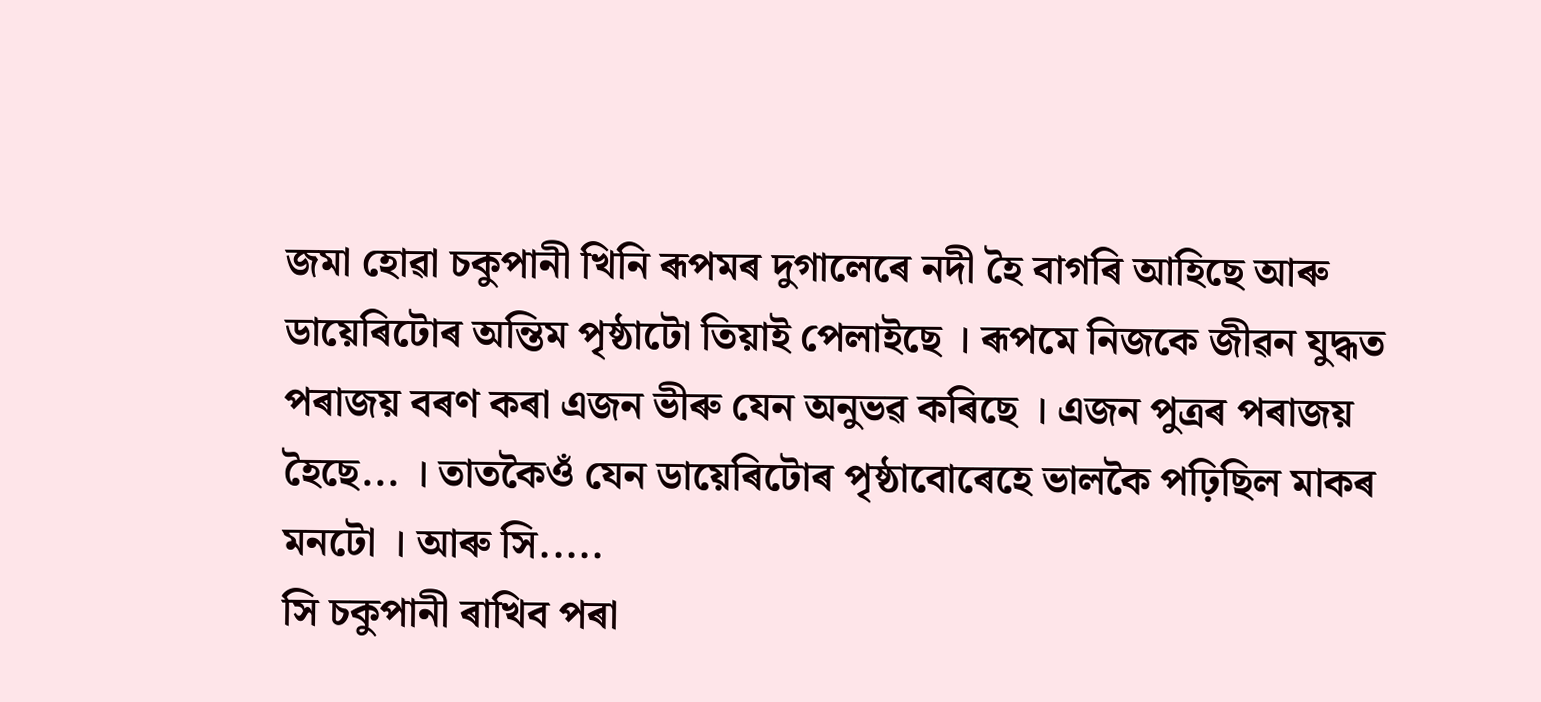জমা হোৱা চকুপানী খিনি ৰূপমৰ দুগালেৰে নদী হৈ বাগৰি আহিছে আৰু ডায়েৰিটোৰ অন্তিম পৃষ্ঠাটো তিয়াই পেলাইছে । ৰূপমে নিজকে জীৱন যুদ্ধত পৰাজয় বৰণ কৰা এজন ভীৰু যেন অনুভৱ কৰিছে । এজন পুত্ৰৰ পৰাজয় হৈছে... । তাতকৈওঁ যেন ডায়েৰিটোৰ পৃষ্ঠাবোৰেহে ভালকৈ পঢ়িছিল মাকৰ মনটো । আৰু সি.....
সি চকুপানী ৰাখিব পৰা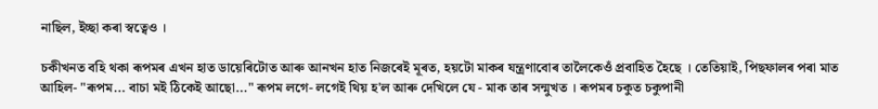নাছিল, ইচ্ছা কৰা স্বত্বেও ।

চকীখনত বহি থকা ৰূপমৰ এখন হাত ডায়েৰিটোত আৰু আনখন হাত নিজৰেই মূৰত, হয়টো মাকৰ যন্ত্ৰণাবোৰ তালৈকেওঁ প্ৰবাহিত হৈছে । তেতিয়াই, পিছফালৰ পৰা মাত আহিল- "ৰূপম... বাচা মই ঠিকেই আছো..." ৰূপম লগে- লগেই থিয় হ'ল আৰু দেখিলে যে - মাক তাৰ সন্মুখত । ৰূপমৰ চকুত চকুপানী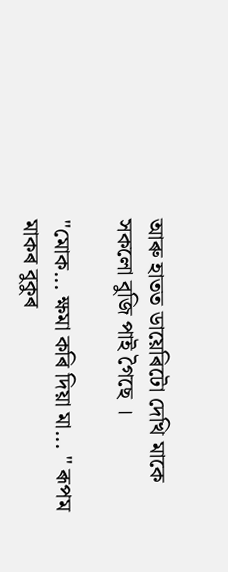আৰু হাতত ডায়েৰিটো দেখি মাকে সকলো বুজি পাই গৈছে ।

"মোক... ক্ষমা কৰি দিয়া মা... " ৰূপম মাকৰ বুকুৰ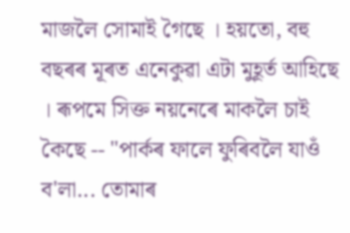মাজলৈ সোমাই গৈছে । হয়তো, বহু বছৰৰ মূৰত এনেকুৱা এটা মুহূৰ্ত আহিছে । ৰূপমে সিক্ত নয়নেৰে মাকলৈ চাই কৈছে -- "পাৰ্কৰ ফালে ফুৰিবলৈ যাওঁ ব'লা... তোমাৰ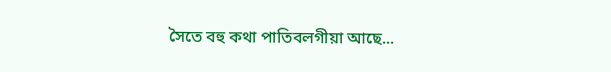সৈতে বহু কথা পাতিবলগীয়া আছে...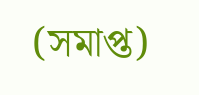(সমাপ্ত)